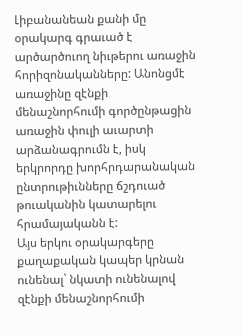Լիբանանեան քանի մը օրակարգ գրաւած է արծարծուող նիւթերու առաջին հորիզոնականները: Անոնցմէ առաջինը զէնքի մենաշնորհումի գործընթացին առաջին փուլի աւարտի արձանագրումն է, իսկ երկրորդը խորհրդարանական ընտրութիւնները ճշդուած թուականին կատարելու հրամայականն է:
Այս երկու օրակարգերը քաղաքական կապեր կրնան ունենալ` նկատի ունենալով զէնքի մենաշնորհումի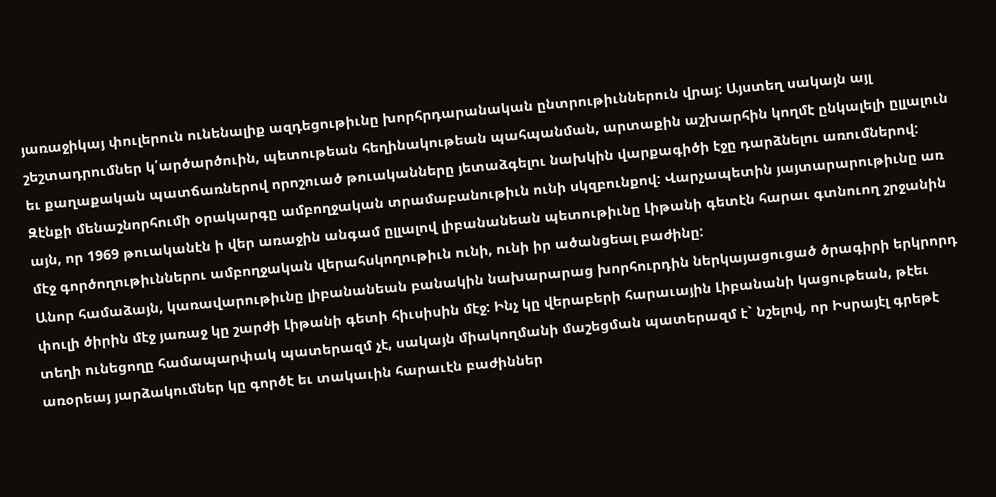յառաջիկայ փուլերուն ունենալիք ազդեցութիւնը խորհրդարանական ընտրութիւններուն վրայ: Այստեղ սակայն այլ շեշտադրումներ կ՛արծարծուին, պետութեան հեղինակութեան պահպանման, արտաքին աշխարհին կողմէ ընկալելի ըլլալուն եւ քաղաքական պատճառներով որոշուած թուականները յետաձգելու նախկին վարքագիծի էջը դարձնելու առումներով:
Զէնքի մենաշնորհումի օրակարգը ամբողջական տրամաբանութիւն ունի սկզբունքով: Վարչապետին յայտարարութիւնը առ այն, որ 1969 թուականէն ի վեր առաջին անգամ ըլլալով լիբանանեան պետութիւնը Լիթանի գետէն հարաւ գտնուող շրջանին մէջ գործողութիւններու ամբողջական վերահսկողութիւն ունի, ունի իր ածանցեալ բաժինը:
Անոր համաձայն, կառավարութիւնը լիբանանեան բանակին նախարարաց խորհուրդին ներկայացուցած ծրագիրի երկրորդ փուլի ծիրին մէջ յառաջ կը շարժի Լիթանի գետի հիւսիսին մէջ: Ինչ կը վերաբերի հարաւային Լիբանանի կացութեան, թէեւ տեղի ունեցողը համապարփակ պատերազմ չէ, սակայն միակողմանի մաշեցման պատերազմ է` նշելով, որ Իսրայէլ գրեթէ առօրեայ յարձակումներ կը գործէ եւ տակաւին հարաւէն բաժիններ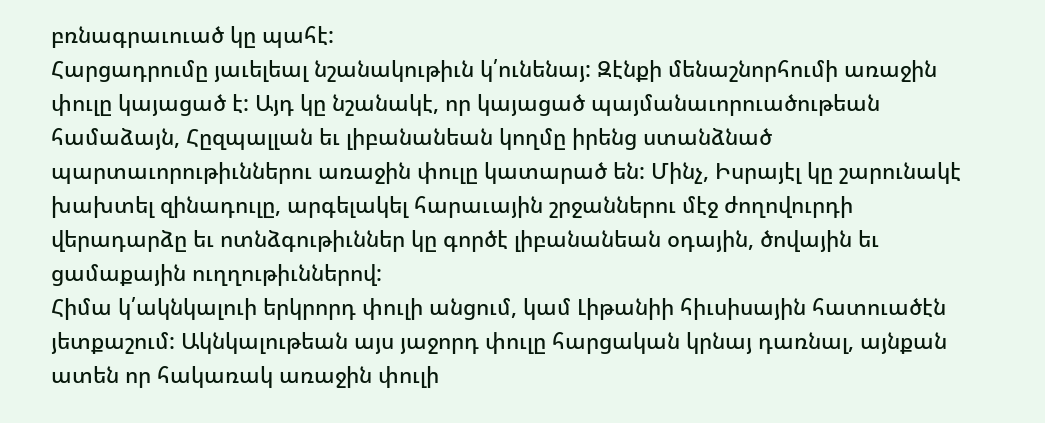բռնագրաւուած կը պահէ:
Հարցադրումը յաւելեալ նշանակութիւն կ՛ունենայ: Զէնքի մենաշնորհումի առաջին փուլը կայացած է: Այդ կը նշանակէ, որ կայացած պայմանաւորուածութեան համաձայն, Հըզպալլան եւ լիբանանեան կողմը իրենց ստանձնած պարտաւորութիւններու առաջին փուլը կատարած են: Մինչ, Իսրայէլ կը շարունակէ խախտել զինադուլը, արգելակել հարաւային շրջաններու մէջ ժողովուրդի վերադարձը եւ ոտնձգութիւններ կը գործէ լիբանանեան օդային, ծովային եւ ցամաքային ուղղութիւններով:
Հիմա կ՛ակնկալուի երկրորդ փուլի անցում, կամ Լիթանիի հիւսիսային հատուածէն յետքաշում: Ակնկալութեան այս յաջորդ փուլը հարցական կրնայ դառնալ, այնքան ատեն որ հակառակ առաջին փուլի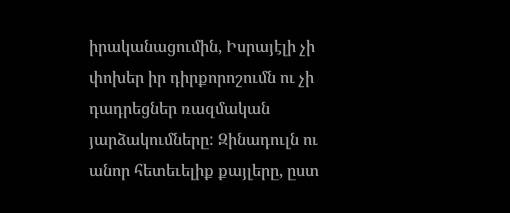իրականացումին, Իսրայէլի չի փոխեր իր դիրքորոշումն ու չի դադրեցներ ռազմական յարձակումները: Զինադուլն ու անոր հետեւելիք քայլերը, ըստ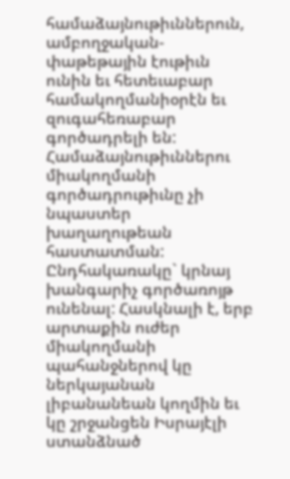համաձայնութիւններուն, ամբողջական-փաթեթային էութիւն ունին եւ հետեւաբար համակողմանիօրէն եւ զուգահեռաբար գործադրելի են:
Համաձայնութիւններու միակողմանի գործադրութիւնը չի նպաստեր խաղաղութեան հաստատման: Ընդհակառակը` կրնայ խանգարիչ գործառոյթ ունենալ: Հասկնալի է, երբ արտաքին ուժեր միակողմանի պահանջներով կը ներկայանան լիբանանեան կողմին եւ կը շրջանցեն Իսրայէլի ստանձնած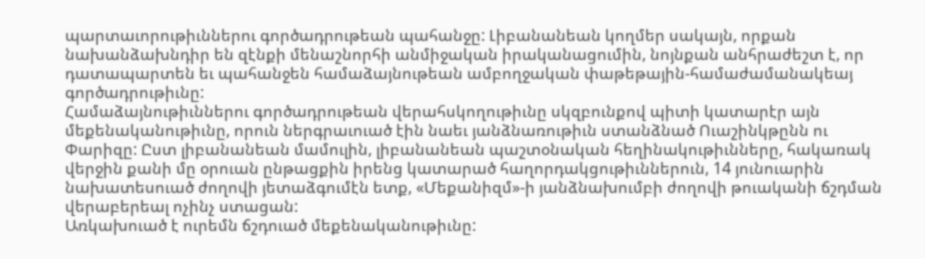պարտաւորութիւններու գործադրութեան պահանջը: Լիբանանեան կողմեր սակայն, որքան նախանձախնդիր են զէնքի մենաշնորհի անմիջական իրականացումին, նոյնքան անհրաժեշտ է, որ դատապարտեն եւ պահանջեն համաձայնութեան ամբողջական փաթեթային-համաժամանակեայ գործադրութիւնը:
Համաձայնութիւններու գործադրութեան վերահսկողութիւնը սկզբունքով պիտի կատարէր այն մեքենականութիւնը, որուն ներգրաւուած էին նաեւ յանձնառութիւն ստանձնած Ուաշինկթընն ու Փարիզը: Ըստ լիբանանեան մամուլին, լիբանանեան պաշտօնական հեղինակութիւնները, հակառակ վերջին քանի մը օրուան ընթացքին իրենց կատարած հաղորդակցութիւններուն, 14 յունուարին նախատեսուած ժողովի յետաձգումէն ետք, «Մեքանիզմ»-ի յանձնախումբի ժողովի թուականի ճշդման վերաբերեալ ոչինչ ստացան:
Առկախուած է ուրեմն ճշդուած մեքենականութիւնը: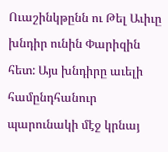Ուաշինկթընն ու Թել Աւիւը խնդիր ունին Փարիզին հետ: Այս խնդիրը աւելի համընդհանուր պարունակի մէջ կրնայ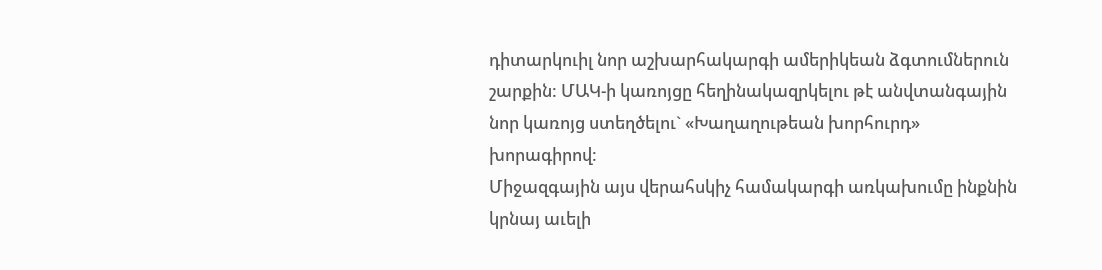դիտարկուիլ նոր աշխարհակարգի ամերիկեան ձգտումներուն շարքին: ՄԱԿ-ի կառոյցը հեղինակազրկելու թէ անվտանգային նոր կառոյց ստեղծելու` «Խաղաղութեան խորհուրդ» խորագիրով:
Միջազգային այս վերահսկիչ համակարգի առկախումը ինքնին կրնայ աւելի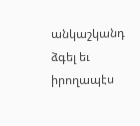անկաշկանդ ձգել եւ իրողապէս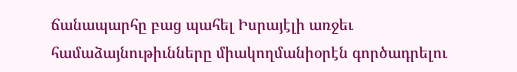ճանապարհը բաց պահել Իսրայէլի առջեւ համաձայնութիւնները միակողմանիօրէն գործադրելու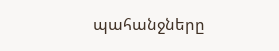պահանջները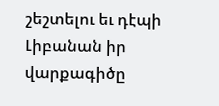շեշտելու եւ դէպի Լիբանան իր վարքագիծը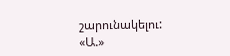շարունակելու:
«Ա.»